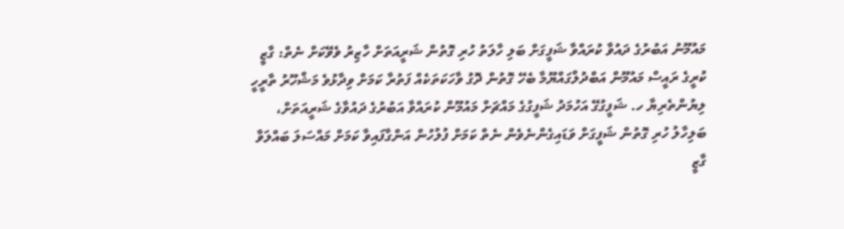މައުމޫނު އަބުރުގެ ދައުވާ ކުރައްވާ ޝަފީގަށް ބަލި ހާލަތު ހުރި ގޮތުން ޝަރީއަތަށް ހާޒިރު ވެވޭކަށް ނެތް: ގާޒީ
ކުރީގެ ރައީސް މައުމޫން އަބްދުލްގައްޔޫމާ ބެހޭ ގޮތުން ދޮގު ވާހަކަތަކެއް ފަތުރާ ކަމަށް ވިދާޅުވެ މަޝްހޫރު ތާރީހީ ލިޔުންތެރިޔާ ހ. ޝަފީގުގޭ އަހުމަދު ޝަފީގުގެ މައްޗަށް މައުމޫން ކުރައްވާ އަބުރުގެ ދައުވާގެ ޝަރީއަތަށް، ބަލިހާލު ހުރި ގޮތުން ޝަފީގަށް ވަޑައިގެންނެވެން ނެތް ކަމަށް ފުލުހުން އަންގާފައިވާ ކަމަށް މައްސަލަ ބައްލަވާ ގާޒީ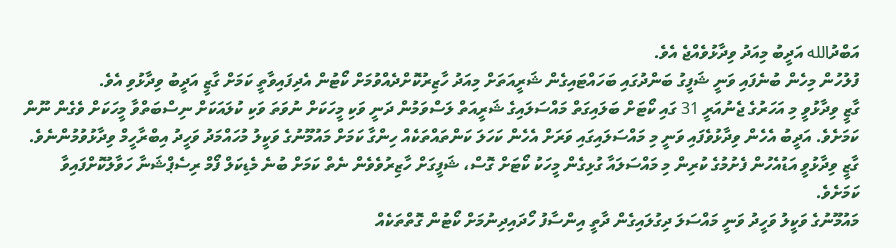އަބްދުالله އަދީބު މިއަދު ވިދާޅުވެއްޖެ އެވެ.
ފުލުހުން މިހެން ބުނެފައި ވަނީ ޝަފީގު ބަންދުގައި ބަހައްޓައިގެން ޝަރީއަތަށް މިއަދު ހާޒިރުކޮށްދެއްވުމަށް ކޯޓުން އެދިފައިވާތީ ކަމަށް ގާޒީ އަދީބު ވިދާޅުވި އެވެ.
ގާޒީ ވިދާޅުވީ މި އަހަރުގެ ޖެނުއަރީ 31 ގައި ކޯޓަށް ބަލައިގަތް މައްސަލައިގެ ޝަރީއަތް ލަސްވަމުން ދަނީ ވަކި މީހަކަށް ނުވަތަ ވަކި ކުލައަކަށް ނިސްބަތްވާ މީހަކަށް ވެގެން ނޫން ކަމަށެވެ. އަދީބު އެހެން ވިދާޅުވެފައި ވަނީ މި މައްސަލައިގައި ވަރަށް އެހެން ކަހަލަ ކަންތައްތަކެއް ހިންގާ ކަމަށް މައުމޫނުގެ ވަކީލު މުހައްމަދު ވަހީދު އިބްރާހީމް ވިދާޅުވުމުންނެވެ.
ގާޒީ ވިދާޅުވީ އަޑުއެހުން ފެށުމުގެ ކުރިން މި މައްސަލައާ ގުޅިގެން މީހަކު ކޯޓަށް ގޮސް، ޝަފީގަށް ހާޒިރުވެވެން ނެތް ކަމަށް ބުނެ މެޑިކަލް ފޯމް ރިސެޕްޝަނާ ހަވާލުކޮށްފައިވާ ކަމަށެވެ.
މައުމޫނުގެ ވަކީލު ވަހީދު ވަނީ މައްސަލަ ދިގުލައިގެން ދާތީ އިންސާފު ހޯދައިދިނުމަށް ކޯޓުން ގޮތްތަކެއް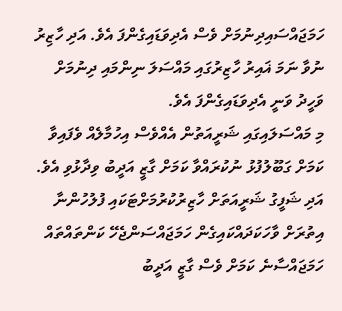ހަމަޖައްސައިދިނުމަށް ވެސް އެދިވަޑައިގެންފަ އެވެ. އަދި ހާޒިރު ނުވާ ނަމަ ޣައިރު ހާޒިރުގައި މައްސަލަ ނިންމައި ދިނުމަށް ވަހީދު ވަނީ އެދިވަޑައިގެންފަ އެވެ.
މި މައްސަލައިގައި ޝަރީއަތުން އެއްވެސް އިހުމާލެއް ވެފައިވާ ކަމަށް ގަބޫލުފުޅު ނުކުރައްވާ ކަމަށް ގާޒީ އަދީބު ވިދާޅުވި އެވެ. އަދި ޝަފީގު ޝަރީއަތަށް ހާޒިރުކުރުމަށްޓަކައި ފުލުހުންނާ އިތުރަށް ވާހަކަދައްކައިގެން ހަމަޖައްސަންޖެހޭ ކަންތައްތައް ހަމަޖައްސާނެ ކަމަށް ވެސް ގާޒީ އަދީބު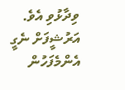ވިދާޅުވި އެވެ.
އަރުޝީފަށް ނެގީ
އެންމެފަހުން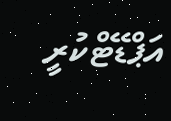އަޕްޑޭޓްކުރީ